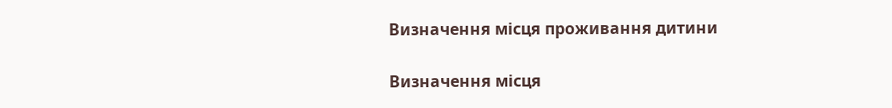Визначення місця проживання дитини

Визначення місця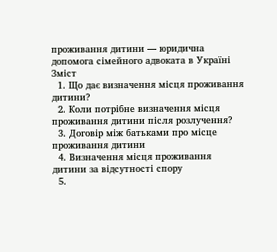проживання дитини — юридична допомога сімейного адвоката в Україні
Зміст
  1. Що дає визначення місця проживання дитини?
  2. Коли потрібне визначення місця проживання дитини після розлучення?
  3. Договір між батьками про місце проживання дитини
  4. Визначення місця проживання дитини за відсутності спору
  5.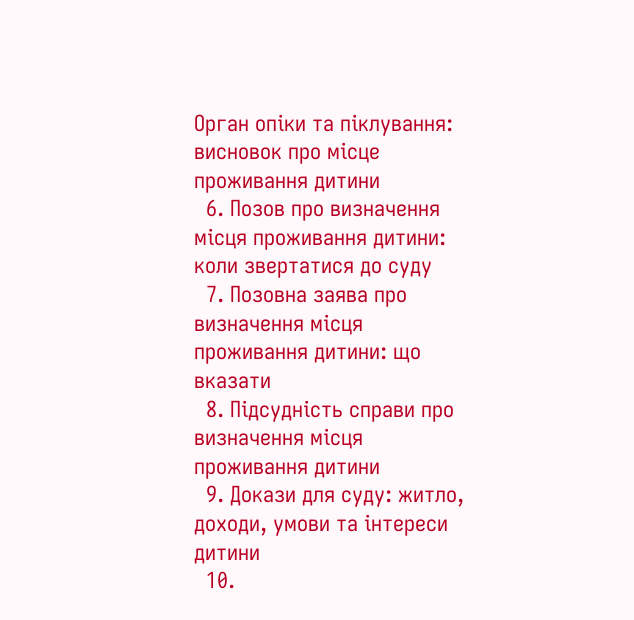Орган опіки та піклування: висновок про місце проживання дитини
  6. Позов про визначення місця проживання дитини: коли звертатися до суду
  7. Позовна заява про визначення місця проживання дитини: що вказати
  8. Підсудність справи про визначення місця проживання дитини
  9. Докази для суду: житло, доходи, умови та інтереси дитини
  10.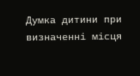Думка дитини при визначенні місця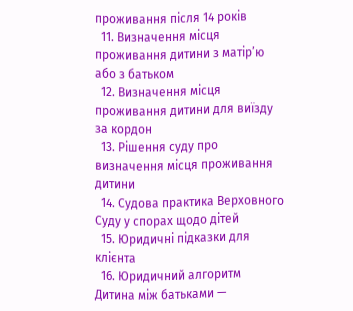проживання після 14 років
  11. Визначення місця проживання дитини з матір’ю або з батьком
  12. Визначення місця проживання дитини для виїзду за кордон
  13. Рішення суду про визначення місця проживання дитини
  14. Судова практика Верховного Суду у спорах щодо дітей
  15. Юридичні підказки для клієнта
  16. Юридичний алгоритм
Дитина між батьками —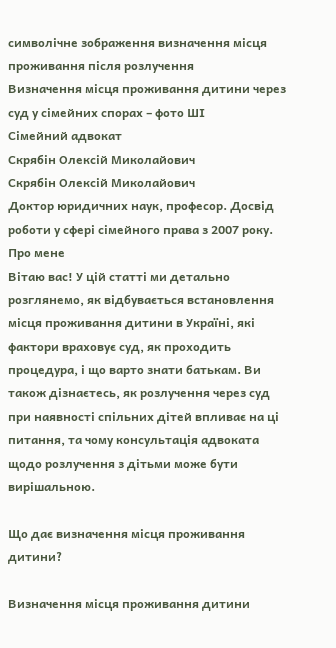символічне зображення визначення місця проживання після розлучення
Визначення місця проживання дитини через суд у сімейних спорах – фото ШІ
Сімейний адвокат
Скрябін Олексій Миколайович
Скрябін Олексій Миколайович
Доктор юридичних наук, професор. Досвід роботи у сфері сімейного права з 2007 року.
Про мене
Вітаю вас! У цій статті ми детально розглянемо, як відбувається встановлення місця проживання дитини в Україні, які фактори враховує суд, як проходить процедура, і що варто знати батькам. Ви також дізнаєтесь, як розлучення через суд при наявності спільних дітей впливає на ці питання, та чому консультація адвоката щодо розлучення з дітьми може бути вирішальною.

Що дає визначення місця проживання дитини?

Визначення місця проживання дитини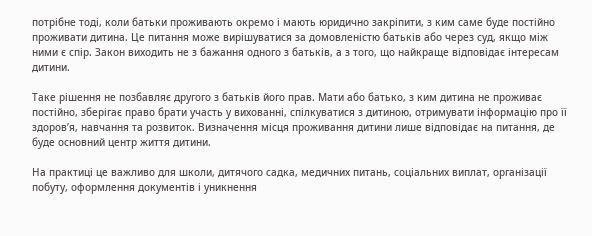потрібне тоді, коли батьки проживають окремо і мають юридично закріпити, з ким саме буде постійно проживати дитина. Це питання може вирішуватися за домовленістю батьків або через суд, якщо між ними є спір. Закон виходить не з бажання одного з батьків, а з того, що найкраще відповідає інтересам дитини.

Таке рішення не позбавляє другого з батьків його прав. Мати або батько, з ким дитина не проживає постійно, зберігає право брати участь у вихованні, спілкуватися з дитиною, отримувати інформацію про її здоров’я, навчання та розвиток. Визначення місця проживання дитини лише відповідає на питання, де буде основний центр життя дитини.

На практиці це важливо для школи, дитячого садка, медичних питань, соціальних виплат, організації побуту, оформлення документів і уникнення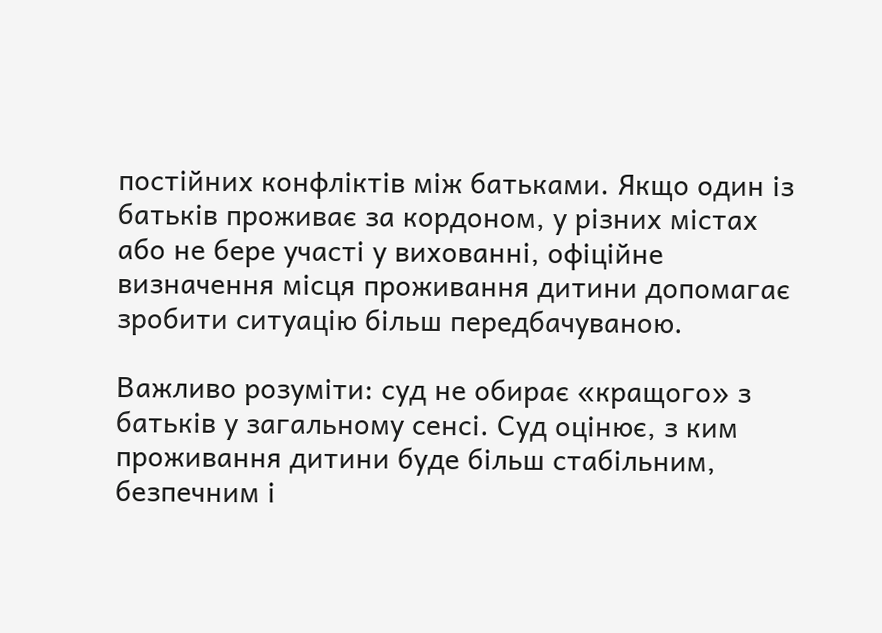постійних конфліктів між батьками. Якщо один із батьків проживає за кордоном, у різних містах або не бере участі у вихованні, офіційне визначення місця проживання дитини допомагає зробити ситуацію більш передбачуваною.

Важливо розуміти: суд не обирає «кращого» з батьків у загальному сенсі. Суд оцінює, з ким проживання дитини буде більш стабільним, безпечним і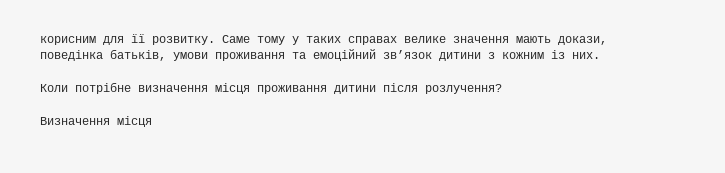корисним для її розвитку. Саме тому у таких справах велике значення мають докази, поведінка батьків, умови проживання та емоційний зв’язок дитини з кожним із них.

Коли потрібне визначення місця проживання дитини після розлучення?

Визначення місця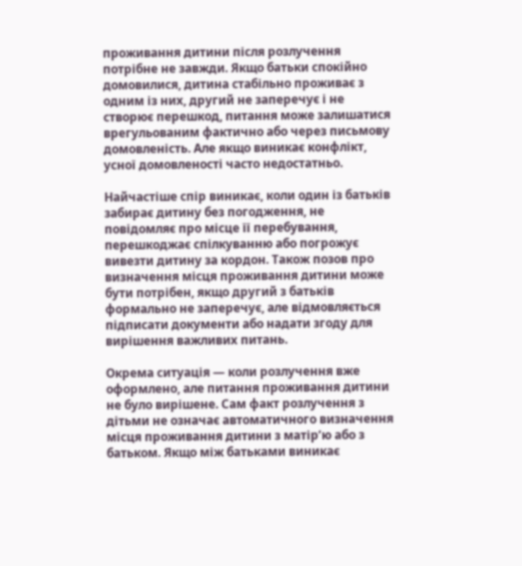проживання дитини після розлучення потрібне не завжди. Якщо батьки спокійно домовилися, дитина стабільно проживає з одним із них, другий не заперечує і не створює перешкод, питання може залишатися врегульованим фактично або через письмову домовленість. Але якщо виникає конфлікт, усної домовленості часто недостатньо.

Найчастіше спір виникає, коли один із батьків забирає дитину без погодження, не повідомляє про місце її перебування, перешкоджає спілкуванню або погрожує вивезти дитину за кордон. Також позов про визначення місця проживання дитини може бути потрібен, якщо другий з батьків формально не заперечує, але відмовляється підписати документи або надати згоду для вирішення важливих питань.

Окрема ситуація — коли розлучення вже оформлено, але питання проживання дитини не було вирішене. Сам факт розлучення з дітьми не означає автоматичного визначення місця проживання дитини з матір’ю або з батьком. Якщо між батьками виникає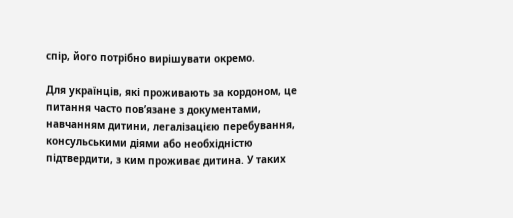спір, його потрібно вирішувати окремо.

Для українців, які проживають за кордоном, це питання часто пов’язане з документами, навчанням дитини, легалізацією перебування, консульськими діями або необхідністю підтвердити, з ким проживає дитина. У таких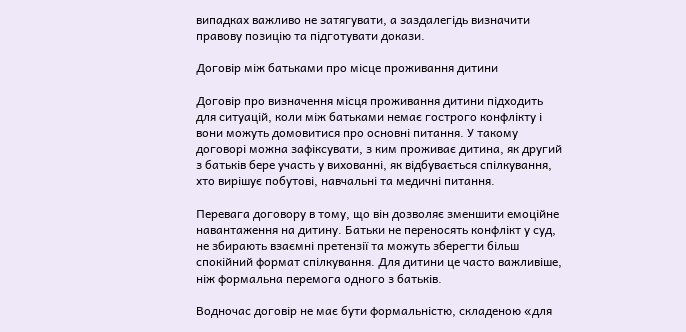випадках важливо не затягувати, а заздалегідь визначити правову позицію та підготувати докази.

Договір між батьками про місце проживання дитини

Договір про визначення місця проживання дитини підходить для ситуацій, коли між батьками немає гострого конфлікту і вони можуть домовитися про основні питання. У такому договорі можна зафіксувати, з ким проживає дитина, як другий з батьків бере участь у вихованні, як відбувається спілкування, хто вирішує побутові, навчальні та медичні питання.

Перевага договору в тому, що він дозволяє зменшити емоційне навантаження на дитину. Батьки не переносять конфлікт у суд, не збирають взаємні претензії та можуть зберегти більш спокійний формат спілкування. Для дитини це часто важливіше, ніж формальна перемога одного з батьків.

Водночас договір не має бути формальністю, складеною «для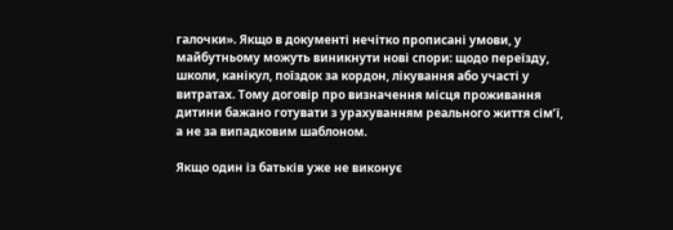галочки». Якщо в документі нечітко прописані умови, у майбутньому можуть виникнути нові спори: щодо переїзду, школи, канікул, поїздок за кордон, лікування або участі у витратах. Тому договір про визначення місця проживання дитини бажано готувати з урахуванням реального життя сім’ї, а не за випадковим шаблоном.

Якщо один із батьків уже не виконує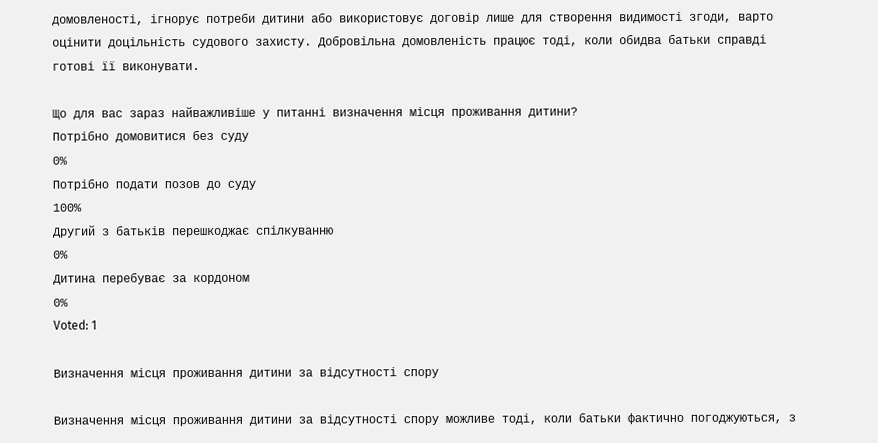домовленості, ігнорує потреби дитини або використовує договір лише для створення видимості згоди, варто оцінити доцільність судового захисту. Добровільна домовленість працює тоді, коли обидва батьки справді готові її виконувати.

Що для вас зараз найважливіше у питанні визначення місця проживання дитини?
Потрібно домовитися без суду
0%
Потрібно подати позов до суду
100%
Другий з батьків перешкоджає спілкуванню
0%
Дитина перебуває за кордоном
0%
Voted: 1

Визначення місця проживання дитини за відсутності спору

Визначення місця проживання дитини за відсутності спору можливе тоді, коли батьки фактично погоджуються, з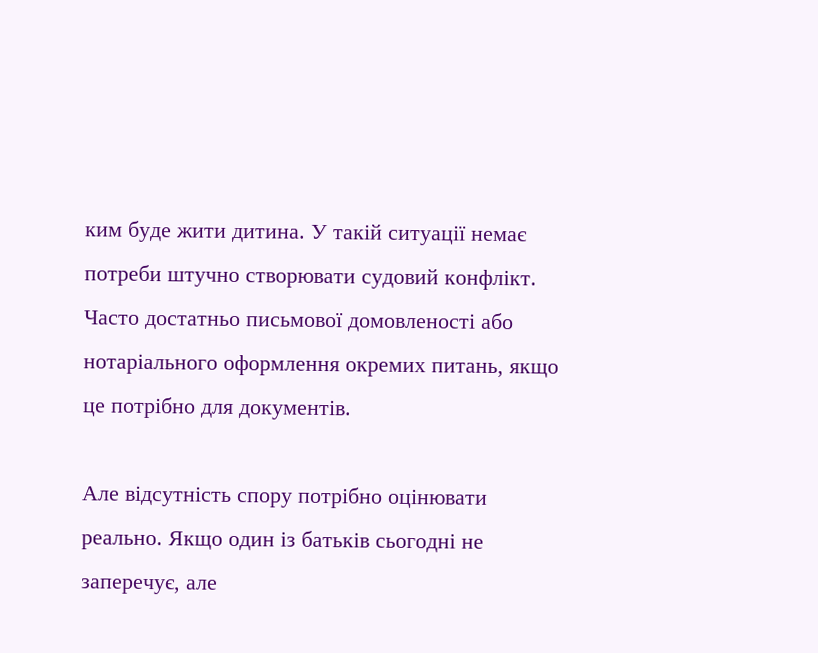ким буде жити дитина. У такій ситуації немає потреби штучно створювати судовий конфлікт. Часто достатньо письмової домовленості або нотаріального оформлення окремих питань, якщо це потрібно для документів.

Але відсутність спору потрібно оцінювати реально. Якщо один із батьків сьогодні не заперечує, але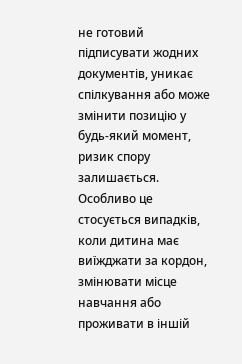не готовий підписувати жодних документів, уникає спілкування або може змінити позицію у будь-який момент, ризик спору залишається. Особливо це стосується випадків, коли дитина має виїжджати за кордон, змінювати місце навчання або проживати в іншій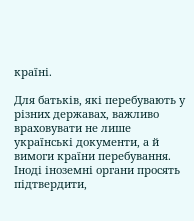країні.

Для батьків, які перебувають у різних державах, важливо враховувати не лише українські документи, а й вимоги країни перебування. Іноді іноземні органи просять підтвердити,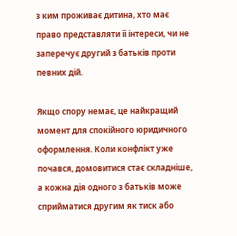з ким проживає дитина, хто має право представляти її інтереси, чи не заперечує другий з батьків проти певних дій.

Якщо спору немає, це найкращий момент для спокійного юридичного оформлення. Коли конфлікт уже почався, домовитися стає складніше, а кожна дія одного з батьків може сприйматися другим як тиск або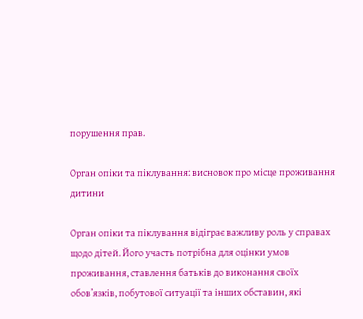порушення прав.

Орган опіки та піклування: висновок про місце проживання дитини

Орган опіки та піклування відіграє важливу роль у справах щодо дітей. Його участь потрібна для оцінки умов проживання, ставлення батьків до виконання своїх обов’язків, побутової ситуації та інших обставин, які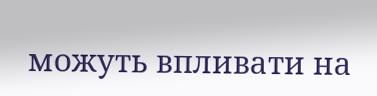можуть впливати на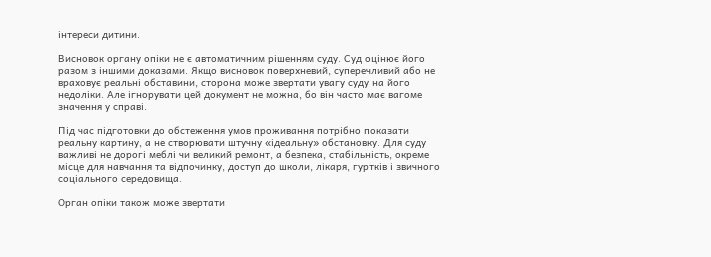інтереси дитини.

Висновок органу опіки не є автоматичним рішенням суду. Суд оцінює його разом з іншими доказами. Якщо висновок поверхневий, суперечливий або не враховує реальні обставини, сторона може звертати увагу суду на його недоліки. Але ігнорувати цей документ не можна, бо він часто має вагоме значення у справі.

Під час підготовки до обстеження умов проживання потрібно показати реальну картину, а не створювати штучну «ідеальну» обстановку. Для суду важливі не дорогі меблі чи великий ремонт, а безпека, стабільність, окреме місце для навчання та відпочинку, доступ до школи, лікаря, гуртків і звичного соціального середовища.

Орган опіки також може звертати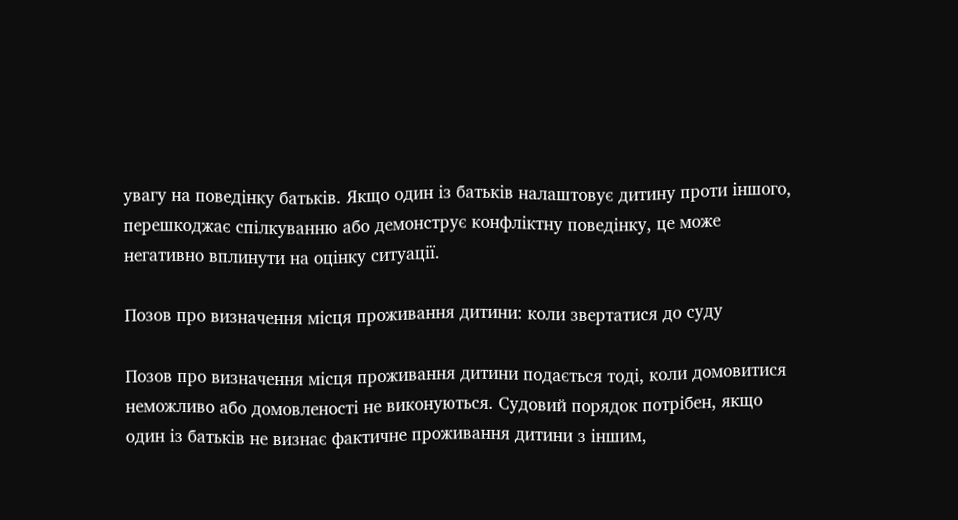увагу на поведінку батьків. Якщо один із батьків налаштовує дитину проти іншого, перешкоджає спілкуванню або демонструє конфліктну поведінку, це може негативно вплинути на оцінку ситуації.

Позов про визначення місця проживання дитини: коли звертатися до суду

Позов про визначення місця проживання дитини подається тоді, коли домовитися неможливо або домовленості не виконуються. Судовий порядок потрібен, якщо один із батьків не визнає фактичне проживання дитини з іншим,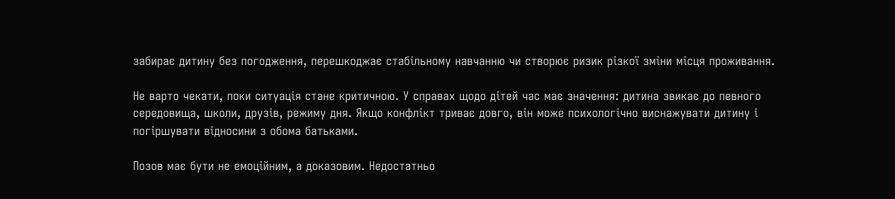забирає дитину без погодження, перешкоджає стабільному навчанню чи створює ризик різкої зміни місця проживання.

Не варто чекати, поки ситуація стане критичною. У справах щодо дітей час має значення: дитина звикає до певного середовища, школи, друзів, режиму дня. Якщо конфлікт триває довго, він може психологічно виснажувати дитину і погіршувати відносини з обома батьками.

Позов має бути не емоційним, а доказовим. Недостатньо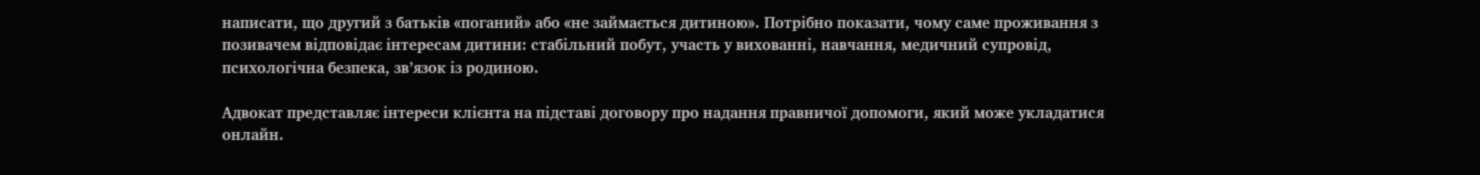написати, що другий з батьків «поганий» або «не займається дитиною». Потрібно показати, чому саме проживання з позивачем відповідає інтересам дитини: стабільний побут, участь у вихованні, навчання, медичний супровід, психологічна безпека, зв’язок із родиною.

Адвокат представляє інтереси клієнта на підставі договору про надання правничої допомоги, який може укладатися онлайн.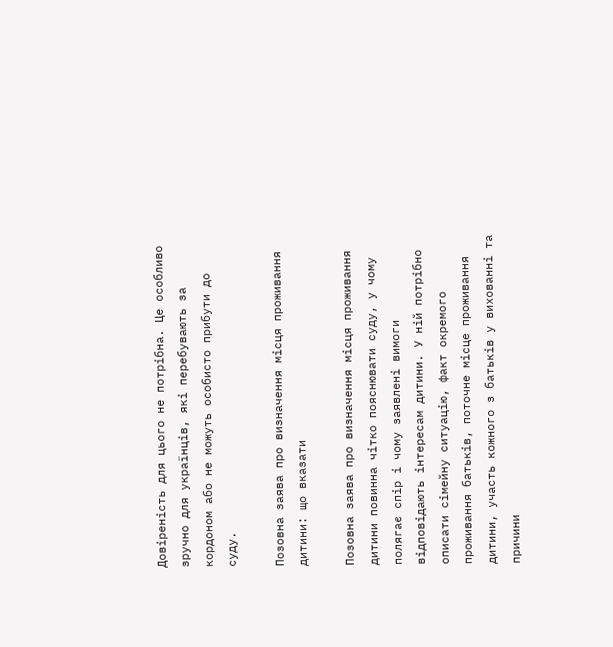Довіреність для цього не потрібна. Це особливо зручно для українців, які перебувають за кордоном або не можуть особисто прибути до суду.

Позовна заява про визначення місця проживання дитини: що вказати

Позовна заява про визначення місця проживання дитини повинна чітко пояснювати суду, у чому полягає спір і чому заявлені вимоги відповідають інтересам дитини. У ній потрібно описати сімейну ситуацію, факт окремого проживання батьків, поточне місце проживання дитини, участь кожного з батьків у вихованні та причини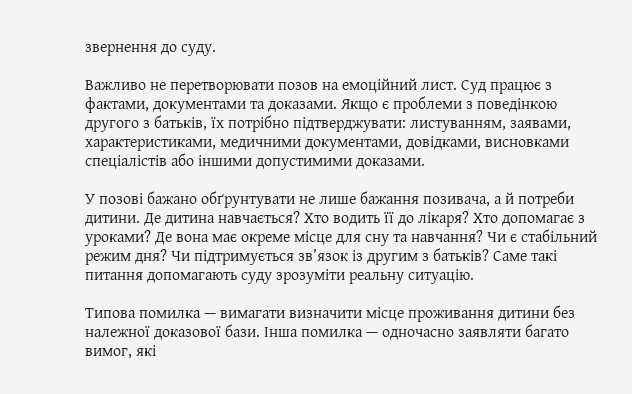звернення до суду.

Важливо не перетворювати позов на емоційний лист. Суд працює з фактами, документами та доказами. Якщо є проблеми з поведінкою другого з батьків, їх потрібно підтверджувати: листуванням, заявами, характеристиками, медичними документами, довідками, висновками спеціалістів або іншими допустимими доказами.

У позові бажано обґрунтувати не лише бажання позивача, а й потреби дитини. Де дитина навчається? Хто водить її до лікаря? Хто допомагає з уроками? Де вона має окреме місце для сну та навчання? Чи є стабільний режим дня? Чи підтримується зв’язок із другим з батьків? Саме такі питання допомагають суду зрозуміти реальну ситуацію.

Типова помилка — вимагати визначити місце проживання дитини без належної доказової бази. Інша помилка — одночасно заявляти багато вимог, які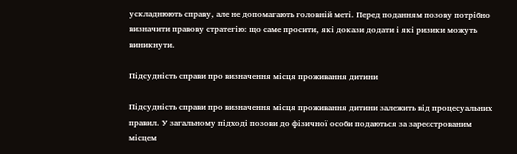ускладнюють справу, але не допомагають головній меті. Перед поданням позову потрібно визначити правову стратегію: що саме просити, які докази додати і які ризики можуть виникнути.

Підсудність справи про визначення місця проживання дитини

Підсудність справи про визначення місця проживання дитини залежить від процесуальних правил. У загальному підході позови до фізичної особи подаються за зареєстрованим місцем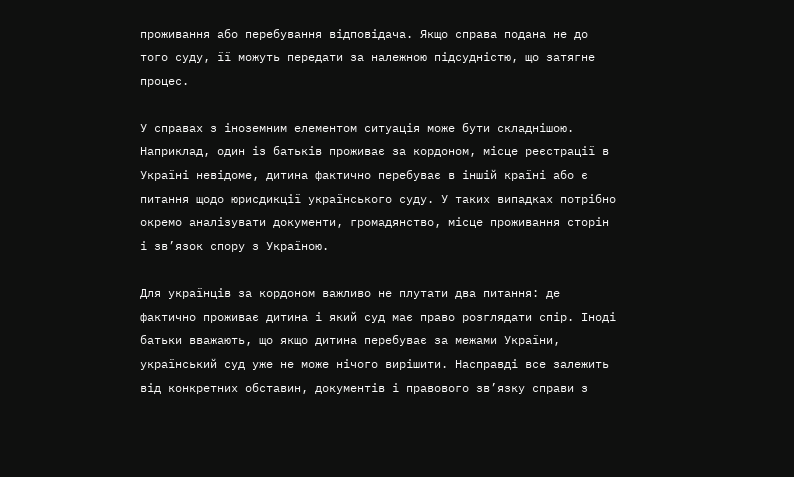проживання або перебування відповідача. Якщо справа подана не до того суду, її можуть передати за належною підсудністю, що затягне процес.

У справах з іноземним елементом ситуація може бути складнішою. Наприклад, один із батьків проживає за кордоном, місце реєстрації в Україні невідоме, дитина фактично перебуває в іншій країні або є питання щодо юрисдикції українського суду. У таких випадках потрібно окремо аналізувати документи, громадянство, місце проживання сторін і зв’язок спору з Україною.

Для українців за кордоном важливо не плутати два питання: де фактично проживає дитина і який суд має право розглядати спір. Іноді батьки вважають, що якщо дитина перебуває за межами України, український суд уже не може нічого вирішити. Насправді все залежить від конкретних обставин, документів і правового зв’язку справи з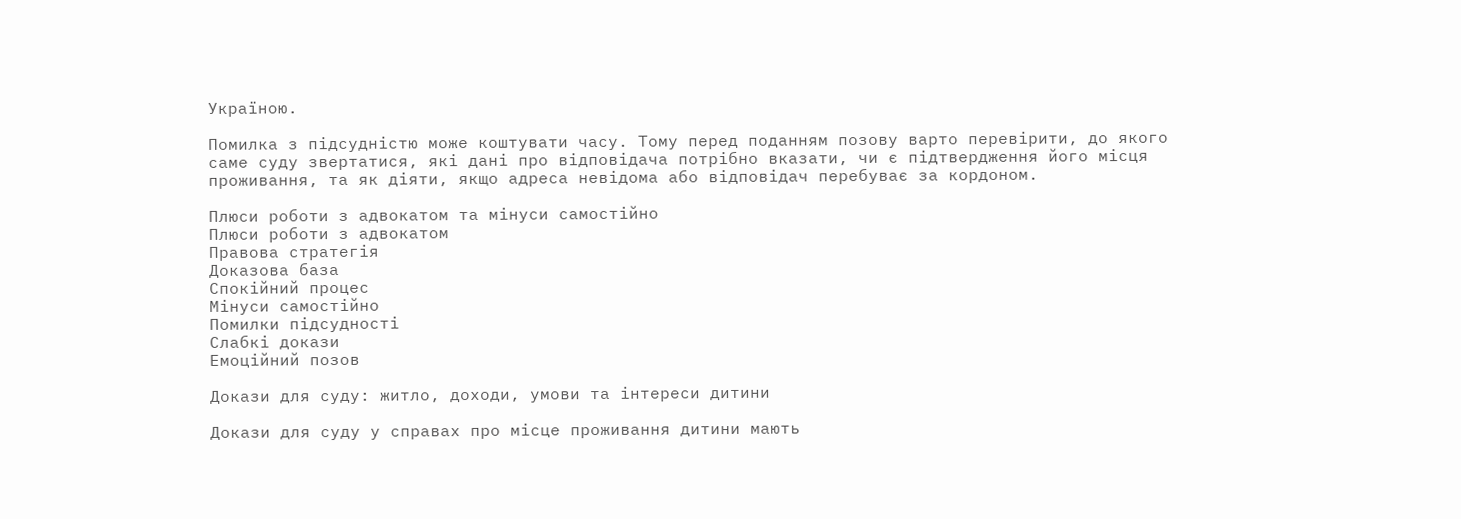Україною.

Помилка з підсудністю може коштувати часу. Тому перед поданням позову варто перевірити, до якого саме суду звертатися, які дані про відповідача потрібно вказати, чи є підтвердження його місця проживання, та як діяти, якщо адреса невідома або відповідач перебуває за кордоном.

Плюси роботи з адвокатом та мінуси самостійно
Плюси роботи з адвокатом
Правова стратегія
Доказова база
Спокійний процес
Мінуси самостійно
Помилки підсудності
Слабкі докази
Емоційний позов

Докази для суду: житло, доходи, умови та інтереси дитини

Докази для суду у справах про місце проживання дитини мають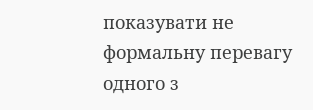показувати не формальну перевагу одного з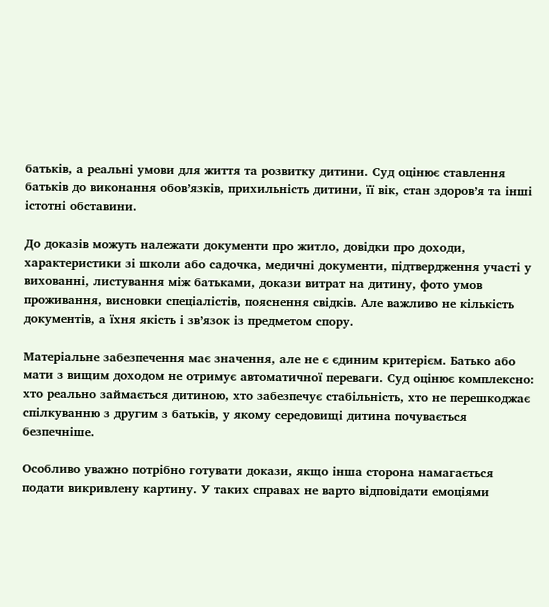батьків, а реальні умови для життя та розвитку дитини. Суд оцінює ставлення батьків до виконання обов’язків, прихильність дитини, її вік, стан здоров’я та інші істотні обставини.

До доказів можуть належати документи про житло, довідки про доходи, характеристики зі школи або садочка, медичні документи, підтвердження участі у вихованні, листування між батьками, докази витрат на дитину, фото умов проживання, висновки спеціалістів, пояснення свідків. Але важливо не кількість документів, а їхня якість і зв’язок із предметом спору.

Матеріальне забезпечення має значення, але не є єдиним критерієм. Батько або мати з вищим доходом не отримує автоматичної переваги. Суд оцінює комплексно: хто реально займається дитиною, хто забезпечує стабільність, хто не перешкоджає спілкуванню з другим з батьків, у якому середовищі дитина почувається безпечніше.

Особливо уважно потрібно готувати докази, якщо інша сторона намагається подати викривлену картину. У таких справах не варто відповідати емоціями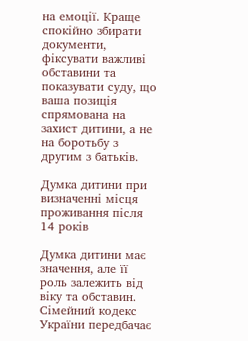на емоції. Краще спокійно збирати документи, фіксувати важливі обставини та показувати суду, що ваша позиція спрямована на захист дитини, а не на боротьбу з другим з батьків.

Думка дитини при визначенні місця проживання після 14 років

Думка дитини має значення, але її роль залежить від віку та обставин. Сімейний кодекс України передбачає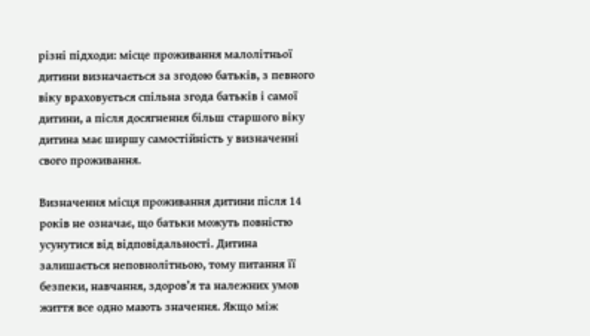різні підходи: місце проживання малолітньої дитини визначається за згодою батьків, з певного віку враховується спільна згода батьків і самої дитини, а після досягнення більш старшого віку дитина має ширшу самостійність у визначенні свого проживання.

Визначення місця проживання дитини після 14 років не означає, що батьки можуть повністю усунутися від відповідальності. Дитина залишається неповнолітньою, тому питання її безпеки, навчання, здоров’я та належних умов життя все одно мають значення. Якщо між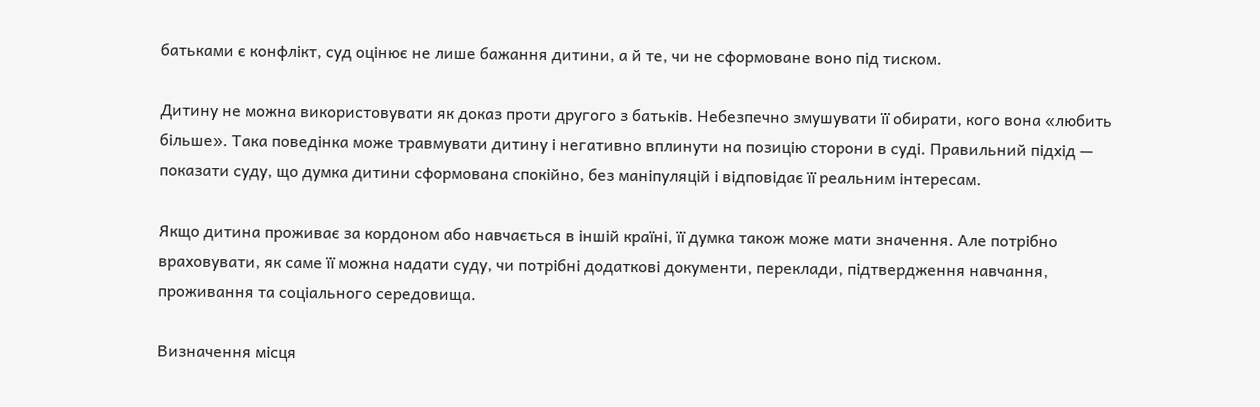батьками є конфлікт, суд оцінює не лише бажання дитини, а й те, чи не сформоване воно під тиском.

Дитину не можна використовувати як доказ проти другого з батьків. Небезпечно змушувати її обирати, кого вона «любить більше». Така поведінка може травмувати дитину і негативно вплинути на позицію сторони в суді. Правильний підхід — показати суду, що думка дитини сформована спокійно, без маніпуляцій і відповідає її реальним інтересам.

Якщо дитина проживає за кордоном або навчається в іншій країні, її думка також може мати значення. Але потрібно враховувати, як саме її можна надати суду, чи потрібні додаткові документи, переклади, підтвердження навчання, проживання та соціального середовища.

Визначення місця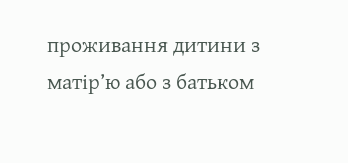проживання дитини з матір’ю або з батьком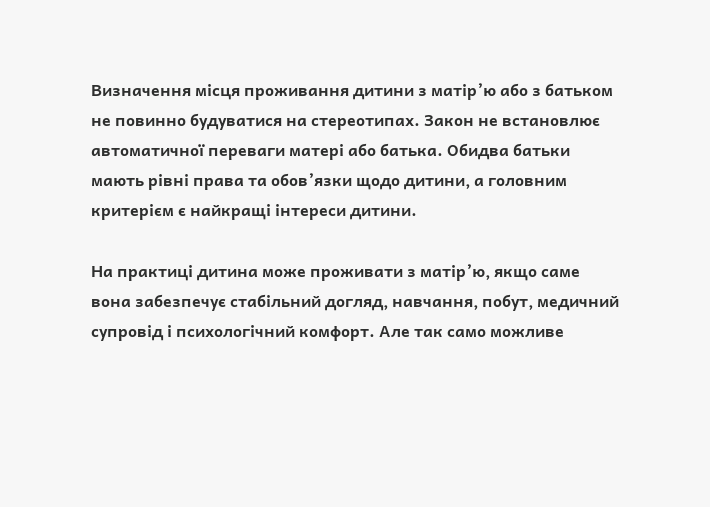Визначення місця проживання дитини з матір’ю або з батьком не повинно будуватися на стереотипах. Закон не встановлює автоматичної переваги матері або батька. Обидва батьки мають рівні права та обов’язки щодо дитини, а головним критерієм є найкращі інтереси дитини.

На практиці дитина може проживати з матір’ю, якщо саме вона забезпечує стабільний догляд, навчання, побут, медичний супровід і психологічний комфорт. Але так само можливе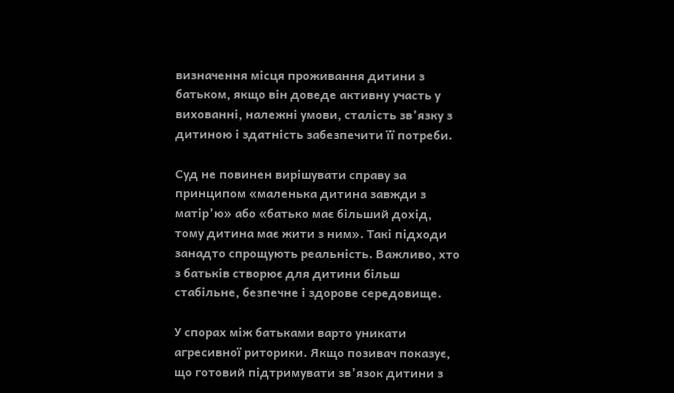визначення місця проживання дитини з батьком, якщо він доведе активну участь у вихованні, належні умови, сталість зв’язку з дитиною і здатність забезпечити її потреби.

Суд не повинен вирішувати справу за принципом «маленька дитина завжди з матір’ю» або «батько має більший дохід, тому дитина має жити з ним». Такі підходи занадто спрощують реальність. Важливо, хто з батьків створює для дитини більш стабільне, безпечне і здорове середовище.

У спорах між батьками варто уникати агресивної риторики. Якщо позивач показує, що готовий підтримувати зв’язок дитини з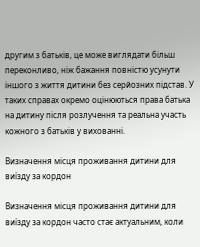другим з батьків, це може виглядати більш переконливо, ніж бажання повністю усунути іншого з життя дитини без серйозних підстав. У таких справах окремо оцінюються права батька на дитину після розлучення та реальна участь кожного з батьків у вихованні.

Визначення місця проживання дитини для виїзду за кордон

Визначення місця проживання дитини для виїзду за кордон часто стає актуальним, коли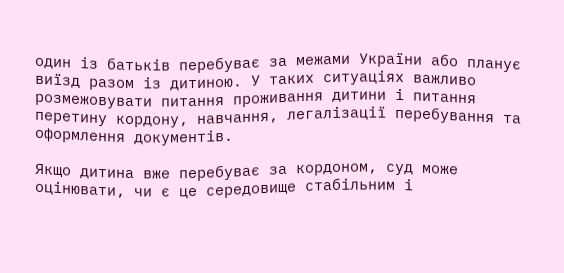один із батьків перебуває за межами України або планує виїзд разом із дитиною. У таких ситуаціях важливо розмежовувати питання проживання дитини і питання перетину кордону, навчання, легалізації перебування та оформлення документів.

Якщо дитина вже перебуває за кордоном, суд може оцінювати, чи є це середовище стабільним і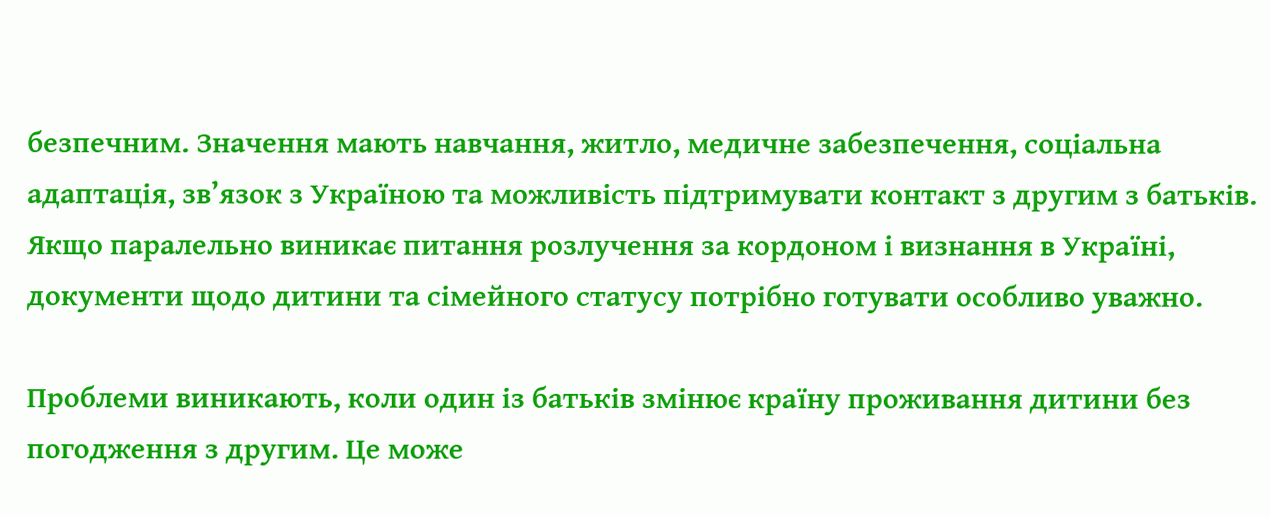безпечним. Значення мають навчання, житло, медичне забезпечення, соціальна адаптація, зв’язок з Україною та можливість підтримувати контакт з другим з батьків. Якщо паралельно виникає питання розлучення за кордоном і визнання в Україні, документи щодо дитини та сімейного статусу потрібно готувати особливо уважно.

Проблеми виникають, коли один із батьків змінює країну проживання дитини без погодження з другим. Це може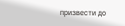призвести до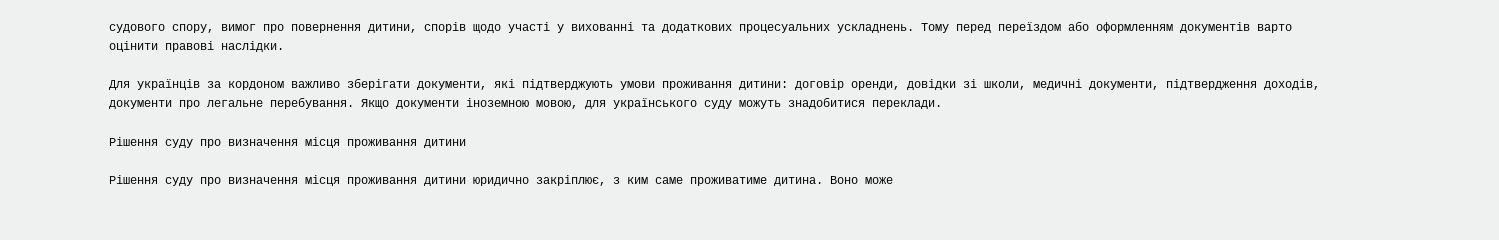судового спору, вимог про повернення дитини, спорів щодо участі у вихованні та додаткових процесуальних ускладнень. Тому перед переїздом або оформленням документів варто оцінити правові наслідки.

Для українців за кордоном важливо зберігати документи, які підтверджують умови проживання дитини: договір оренди, довідки зі школи, медичні документи, підтвердження доходів, документи про легальне перебування. Якщо документи іноземною мовою, для українського суду можуть знадобитися переклади.

Рішення суду про визначення місця проживання дитини

Рішення суду про визначення місця проживання дитини юридично закріплює, з ким саме проживатиме дитина. Воно може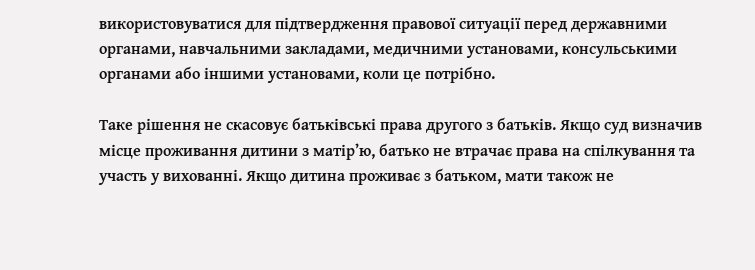використовуватися для підтвердження правової ситуації перед державними органами, навчальними закладами, медичними установами, консульськими органами або іншими установами, коли це потрібно.

Таке рішення не скасовує батьківські права другого з батьків. Якщо суд визначив місце проживання дитини з матір’ю, батько не втрачає права на спілкування та участь у вихованні. Якщо дитина проживає з батьком, мати також не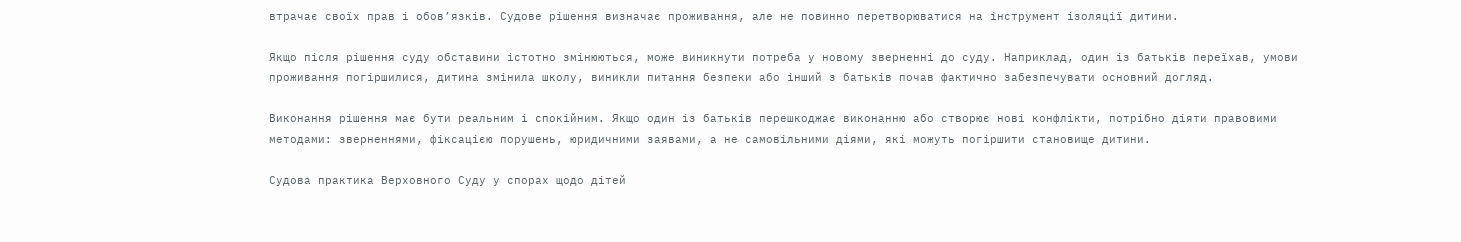втрачає своїх прав і обов’язків. Судове рішення визначає проживання, але не повинно перетворюватися на інструмент ізоляції дитини.

Якщо після рішення суду обставини істотно змінюються, може виникнути потреба у новому зверненні до суду. Наприклад, один із батьків переїхав, умови проживання погіршилися, дитина змінила школу, виникли питання безпеки або інший з батьків почав фактично забезпечувати основний догляд.

Виконання рішення має бути реальним і спокійним. Якщо один із батьків перешкоджає виконанню або створює нові конфлікти, потрібно діяти правовими методами: зверненнями, фіксацією порушень, юридичними заявами, а не самовільними діями, які можуть погіршити становище дитини.

Судова практика Верховного Суду у спорах щодо дітей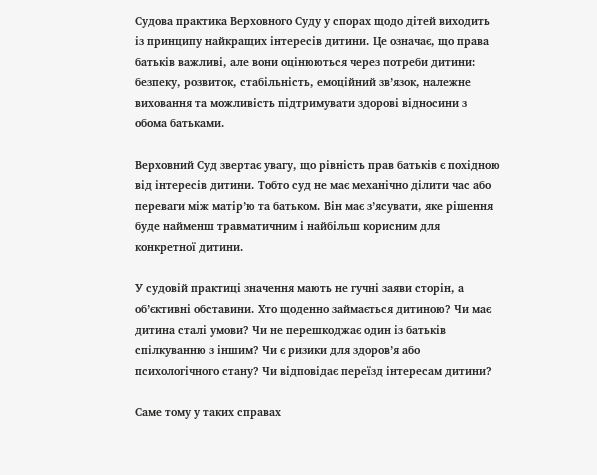Судова практика Верховного Суду у спорах щодо дітей виходить із принципу найкращих інтересів дитини. Це означає, що права батьків важливі, але вони оцінюються через потреби дитини: безпеку, розвиток, стабільність, емоційний зв’язок, належне виховання та можливість підтримувати здорові відносини з обома батьками.

Верховний Суд звертає увагу, що рівність прав батьків є похідною від інтересів дитини. Тобто суд не має механічно ділити час або переваги між матір’ю та батьком. Він має з’ясувати, яке рішення буде найменш травматичним і найбільш корисним для конкретної дитини.

У судовій практиці значення мають не гучні заяви сторін, а об’єктивні обставини. Хто щоденно займається дитиною? Чи має дитина сталі умови? Чи не перешкоджає один із батьків спілкуванню з іншим? Чи є ризики для здоров’я або психологічного стану? Чи відповідає переїзд інтересам дитини?

Саме тому у таких справах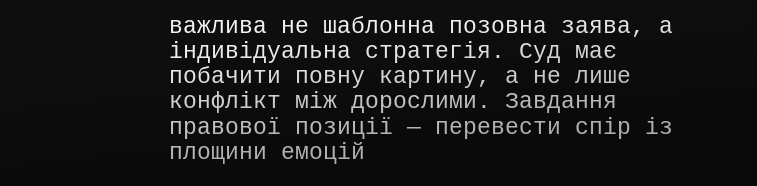важлива не шаблонна позовна заява, а індивідуальна стратегія. Суд має побачити повну картину, а не лише конфлікт між дорослими. Завдання правової позиції — перевести спір із площини емоцій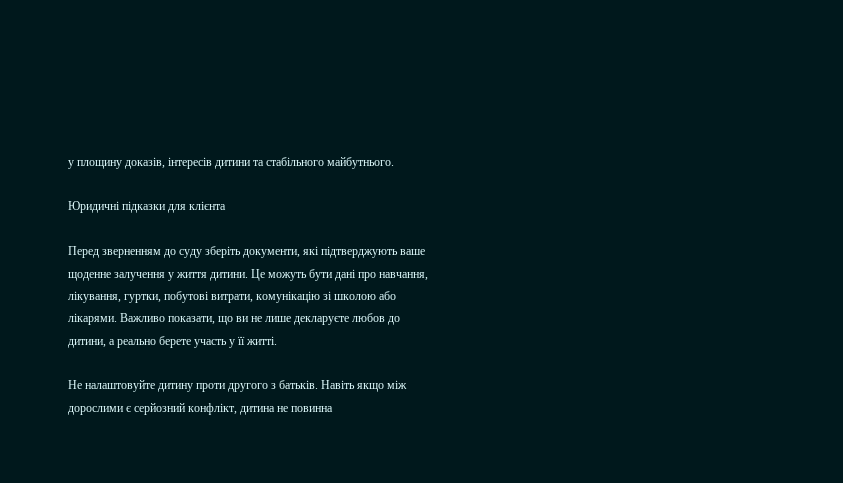у площину доказів, інтересів дитини та стабільного майбутнього.

Юридичні підказки для клієнта

Перед зверненням до суду зберіть документи, які підтверджують ваше щоденне залучення у життя дитини. Це можуть бути дані про навчання, лікування, гуртки, побутові витрати, комунікацію зі школою або лікарями. Важливо показати, що ви не лише декларуєте любов до дитини, а реально берете участь у її житті.

Не налаштовуйте дитину проти другого з батьків. Навіть якщо між дорослими є серйозний конфлікт, дитина не повинна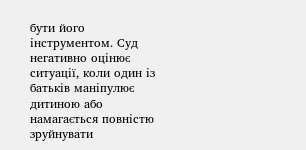бути його інструментом. Суд негативно оцінює ситуації, коли один із батьків маніпулює дитиною або намагається повністю зруйнувати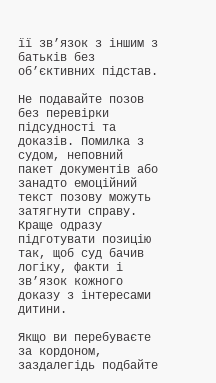її зв’язок з іншим з батьків без об’єктивних підстав.

Не подавайте позов без перевірки підсудності та доказів. Помилка з судом, неповний пакет документів або занадто емоційний текст позову можуть затягнути справу. Краще одразу підготувати позицію так, щоб суд бачив логіку, факти і зв’язок кожного доказу з інтересами дитини.

Якщо ви перебуваєте за кордоном, заздалегідь подбайте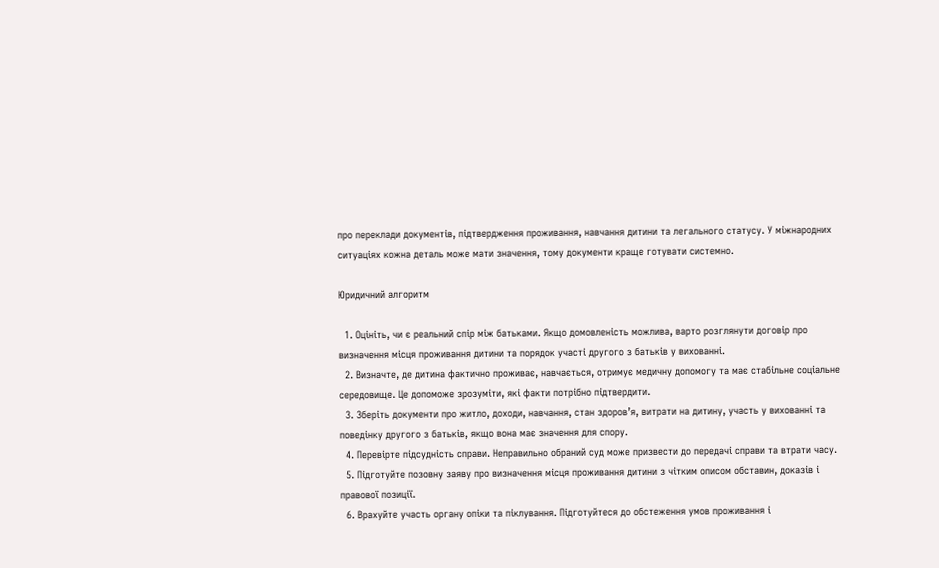про переклади документів, підтвердження проживання, навчання дитини та легального статусу. У міжнародних ситуаціях кожна деталь може мати значення, тому документи краще готувати системно.

Юридичний алгоритм

  1. Оцініть, чи є реальний спір між батьками. Якщо домовленість можлива, варто розглянути договір про визначення місця проживання дитини та порядок участі другого з батьків у вихованні.
  2. Визначте, де дитина фактично проживає, навчається, отримує медичну допомогу та має стабільне соціальне середовище. Це допоможе зрозуміти, які факти потрібно підтвердити.
  3. Зберіть документи про житло, доходи, навчання, стан здоров’я, витрати на дитину, участь у вихованні та поведінку другого з батьків, якщо вона має значення для спору.
  4. Перевірте підсудність справи. Неправильно обраний суд може призвести до передачі справи та втрати часу.
  5. Підготуйте позовну заяву про визначення місця проживання дитини з чітким описом обставин, доказів і правової позиції.
  6. Врахуйте участь органу опіки та піклування. Підготуйтеся до обстеження умов проживання і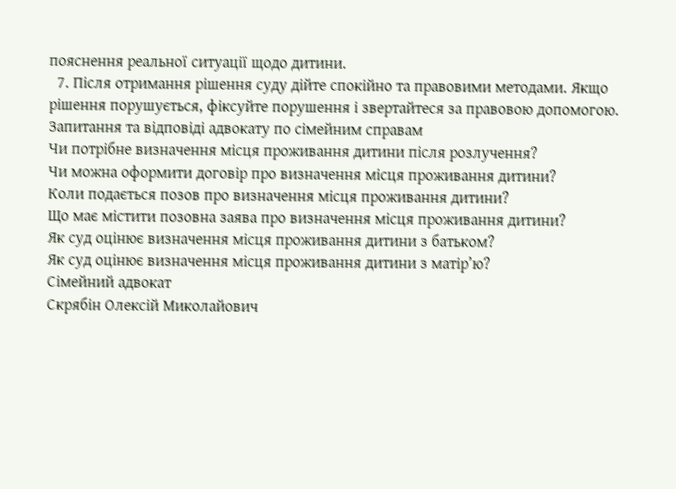пояснення реальної ситуації щодо дитини.
  7. Після отримання рішення суду дійте спокійно та правовими методами. Якщо рішення порушується, фіксуйте порушення і звертайтеся за правовою допомогою.
Запитання та відповіді адвокату по сімейним справам
Чи потрібне визначення місця проживання дитини після розлучення?
Чи можна оформити договір про визначення місця проживання дитини?
Коли подається позов про визначення місця проживання дитини?
Що має містити позовна заява про визначення місця проживання дитини?
Як суд оцінює визначення місця проживання дитини з батьком?
Як суд оцінює визначення місця проживання дитини з матір’ю?
Сімейний адвокат
Скрябін Олексій Миколайович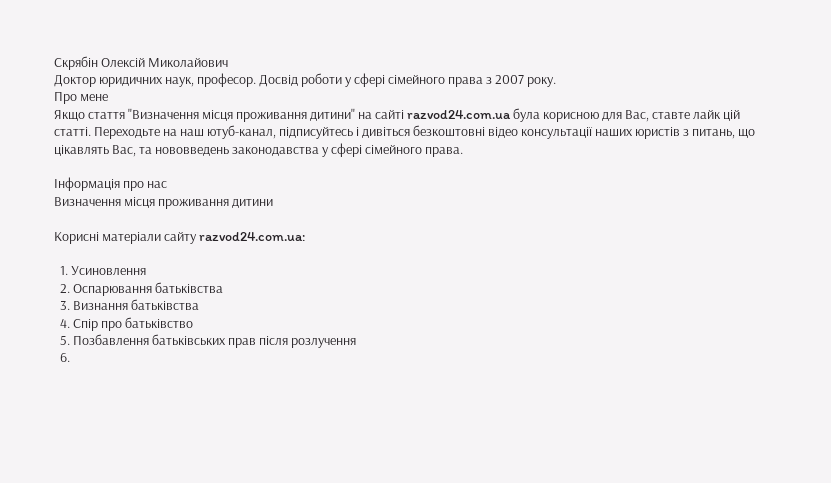Скрябін Олексій Миколайович
Доктор юридичних наук, професор. Досвід роботи у сфері сімейного права з 2007 року.
Про мене
Якщо стаття "Визначення місця проживання дитини" на сайті razvod24.com.ua була корисною для Вас, ставте лайк цій статті. Переходьте на наш ютуб-канал, підписуйтесь і дивіться безкоштовні відео консультації наших юристів з питань, що цікавлять Вас, та нововведень законодавства у сфері сімейного права.

Інформація про нас
Визначення місця проживання дитини

Корисні матеріали сайту razvod24.com.ua:

  1. Усиновлення
  2. Оспарювання батьківства
  3. Визнання батьківства
  4. Спір про батьківство
  5. Позбавлення батьківських прав після розлучення
  6.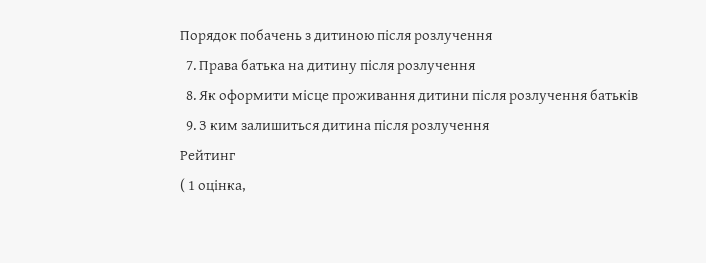Порядок побачень з дитиною після розлучення
  7. Права батька на дитину після розлучення
  8. Як оформити місце проживання дитини після розлучення батьків
  9. З ким залишиться дитина після розлучення
Рейтинг
( 1 оцінка,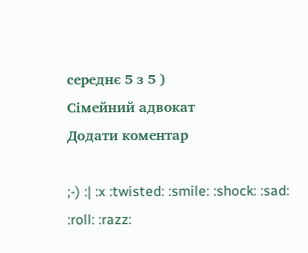середнє 5 з 5 )
Сімейний адвокат
Додати коментар

;-) :| :x :twisted: :smile: :shock: :sad: :roll: :razz: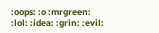:oops: :o :mrgreen: :lol: :idea: :grin: :evil: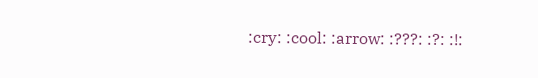:cry: :cool: :arrow: :???: :?: :!: